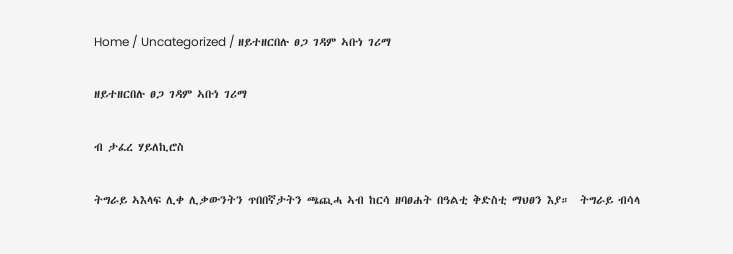Home / Uncategorized / ዘይተዘርበሉ ፀጋ ገዳም ኣቡነ ገሪማ

ዘይተዘርበሉ ፀጋ ገዳም ኣቡነ ገሪማ

ብ ታፈረ ሃይለኪሮስ

ትግራይ ኣእላፍ ሊቀ ሊቃውንትን ጥበበኛታትን ጫጪሓ ኣብ ከርሳ ዘባፀሐት በዓልቲ ቅድስቲ ማህፀን እያ።  ትግራይ ብሳላ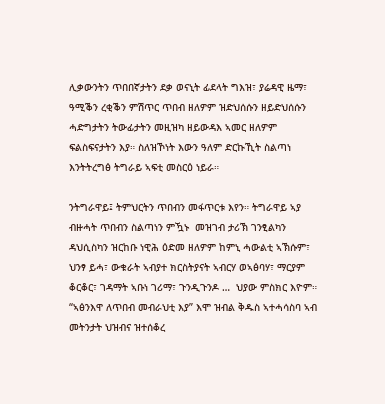ሊቃውንትን ጥበበኛታትን ደቃ ወናኒት ፊደላት ግእዝ፣ ያሬዳዊ ዜማ፣ ዓሚቕን ረቂቕን ምሽጥር ጥበብ ዘለዎም ዝድህሰሱን ዘይድህሰሱን ሓድግታትን ትውፊታትን መዚዝካ ዘይውዳእ ኣመር ዘለዎም ፍልስፍናታትን እያ። ስለዝኾነት እውን ዓለም ድርኩኺት ስልጣነ እንትትረግፅ ትግራይ ኣፍቲ መስርዕ ነይራ።

ንትግራዋይ፤ ትምህርትን ጥበብን መፋጥርቱ እየን። ትግራዋይ ኣያ ብዙሓት ጥበብን ስልጣነን ምዃኑ  መዝገብ ታሪኽ ገንፂልካን ዳህሲስካን ዝርከቡ ነዊሕ ዕድመ ዘለዎም ከምኒ ሓውልቲ ኣኽሱም፣ ህንፃ ይሓ፣ ውቁራት ኣብያተ ክርስትያናት ኣብርሃ ወኣፅባሃ፣ ማርያም ቆርቆር፣ ገዳማት ኣቡነ ገሪማ፣ ጉንዲጉንዶ …  ህያው ምስክር እዮም። “ኣፅንእዋ ለጥበብ መብራህቲ እያ” እሞ ዝብል ቅዱስ ኣተሓሳስባ ኣብ መትንታት ህዝብና ዝተሰቆረ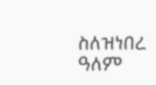ስለዝነበረ ዓለም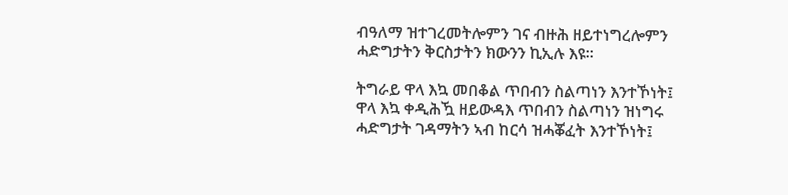ብዓለማ ዝተገረመትሎምን ገና ብዙሕ ዘይተነግረሎምን ሓድግታትን ቅርስታትን ክውንን ኪኢሉ እዩ።

ትግራይ ዋላ እኳ መበቆል ጥበብን ስልጣነን እንተኾነት፤ ዋላ እኳ ቀዲሕዃ ዘይውዳእ ጥበብን ስልጣነን ዝነግሩ ሓድግታት ገዳማትን ኣብ ከርሳ ዝሓቖፈት እንተኾነት፤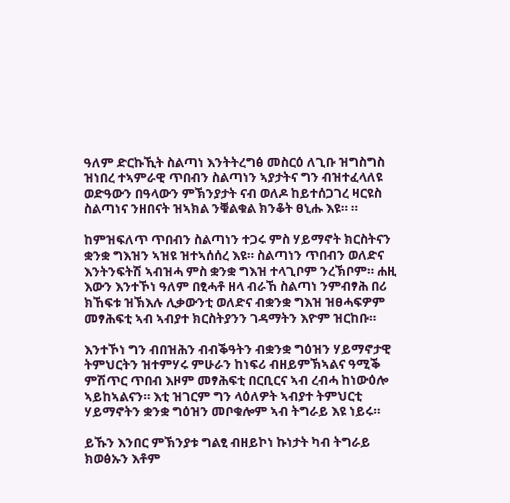ዓለም ድርኩኺት ስልጣነ እንትትረግፅ መስርዕ ለጊቡ ዝግስግስ ዝነበረ ተኣምራዊ ጥበብን ስልጣነን ኣያታትና ግን ብዝተፈላለዩ ወድዓውን በዓላውን ምኽንያታት ናብ ወለዶ ከይተሰጋገረ ዛርዩስ ስልጣነና ንዘበናት ዝኣክል ንቑልቁል ክንቆት ፀኒሑ እዩ። ።

ከምዝፍለጥ ጥበብን ስልጣነን ተጋሩ ምስ ሃይማኖት ክርስትናን ቋንቋ ግእዝን ኣዝዩ ዝተኣሰሰረ እዩ። ስልጣነን ጥበብን ወለድና እንትንፍትሽ ኣብዝሓ ምስ ቋንቋ ግእዝ ተላጊቦም ንረኽቦም። ሐዚ እውን እንተኾነ ዓለም በፂሓቶ ዘላ ብራኸ ስልጣነ ንምብፃሕ በሪ ክኸፍቱ ዝኽእሉ ሊቃውንቲ ወለድና ብቋንቋ ግእዝ ዝፀሓፍዎም መፃሕፍቲ ኣብ ኣብያተ ክርስትያንን ገዳማትን እዮም ዝርከቡ።

እንተኾነ ግን ብበዝሕን ብብቕዓትን ብቋንቋ ግዕዝን ሃይማኖታዊ ትምህርትን ዝተምሃሩ ምሁራን ከነፍሪ ብዘይምኽኣልና ዓሚቕ ምሽጥር ጥበብ እዞም መፃሕፍቲ በርቢርና ኣብ ረብሓ ከነውዕሎ ኣይከኣልናን። እቲ ዝገርም ግን ላዕለዎት ኣብያተ ትምህርቲ ሃይማኖትን ቋንቋ ግዕዝን መቦቁሎም ኣብ ትግራይ እዩ ነይሩ።

ይኹን እንበር ምኽንያቱ ግልፂ ብዘይኮነ ኩነታት ካብ ትግራይ ክወፅኡን እቶም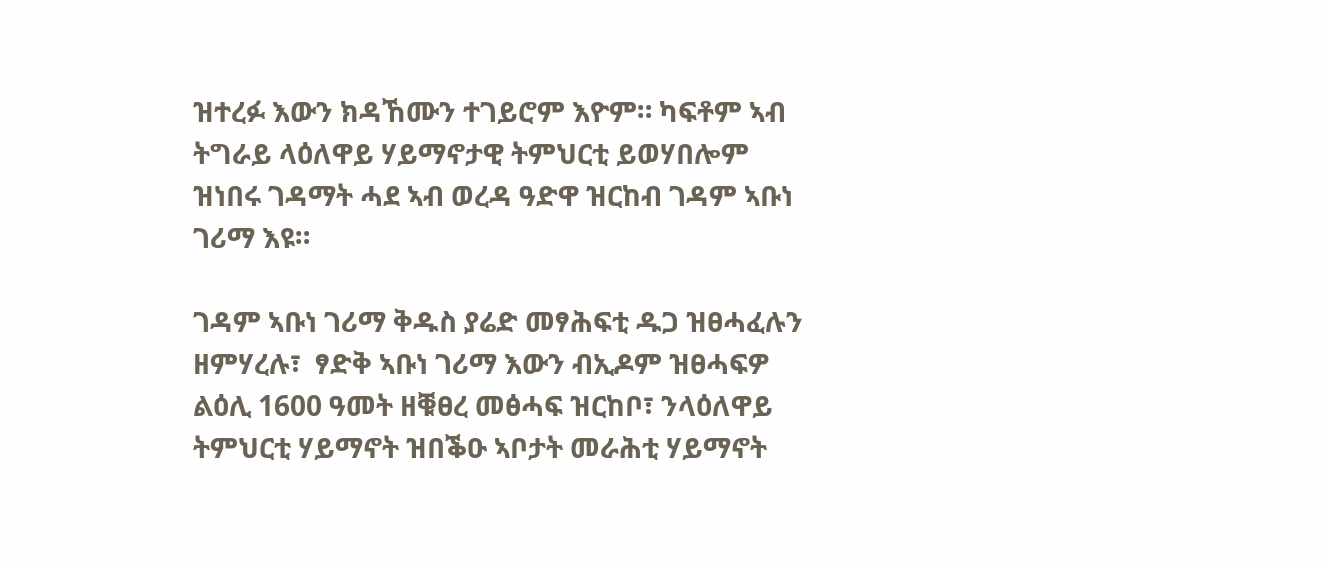ዝተረፉ እውን ክዳኸሙን ተገይሮም እዮም። ካፍቶም ኣብ ትግራይ ላዕለዋይ ሃይማኖታዊ ትምህርቲ ይወሃበሎም ዝነበሩ ገዳማት ሓደ ኣብ ወረዳ ዓድዋ ዝርከብ ገዳም ኣቡነ ገሪማ እዩ።

ገዳም ኣቡነ ገሪማ ቅዱስ ያሬድ መፃሕፍቲ ዱጋ ዝፀሓፈሉን ዘምሃረሉ፣  ፃድቅ ኣቡነ ገሪማ እውን ብኢዶም ዝፀሓፍዎ ልዕሊ 1600 ዓመት ዘቑፀረ መፅሓፍ ዝርከቦ፣ ንላዕለዋይ ትምህርቲ ሃይማኖት ዝበቕዑ ኣቦታት መራሕቲ ሃይማኖት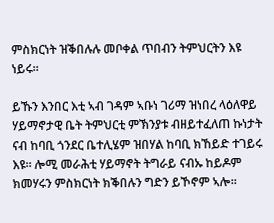ምስክርነት ዝቕበሉሉ መቦቀል ጥበብን ትምህርትን እዩ ነይሩ።

ይኹን እንበር እቲ ኣብ ገዳም ኣቡነ ገሪማ ዝነበረ ላዕለዋይ ሃይማኖታዊ ቤት ትምህርቲ ምኽንያቱ ብዘይተፈለጠ ኩነታት ናብ ከባቢ ጎንደር ቤተሊሄም ዝበሃል ከባቢ ክኸይድ ተገይሩ እዩ። ሎሚ መራሕቲ ሃይማኖት ትግራይ ናብኡ ከይዶም ክመሃሩን ምስክርነት ክቕበሉን ግድን ይኾኖም ኣሎ።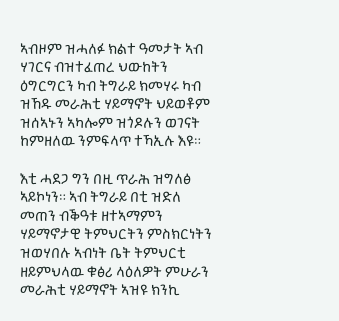ኣብዞም ዝሓለፉ ክልተ ዓመታት ኣብ ሃገርና ብዝተፈጠረ ህውከትን ዕግርግርን ካብ ትግራይ ክመሃሩ ካብ ዝኸዱ መራሕቲ ሃይማኖት ህይወቶም ዝሰኣኑን ኣካሎም ዝጎዶሉን ወገናት ከምዘለዉ ንምፍላጥ ተኻኢሉ እዩ።

እቲ ሓደጋ ግን በዚ ጥራሕ ዝግለፅ ኣይኮነን። ኣብ ትግራይ በቲ ዝድለ መጠን ብቕዓቱ ዘተኣማምን ሃይማኖታዊ ትምህርትን ምስክርነትን ዝወሃበሉ ኣብነት ቤት ትምህርቲ ዘይምህላዉ ቁፅሪ ላዕለዎት ምሁራን መራሕቲ ሃይማኖት ኣዝዩ ክንኪ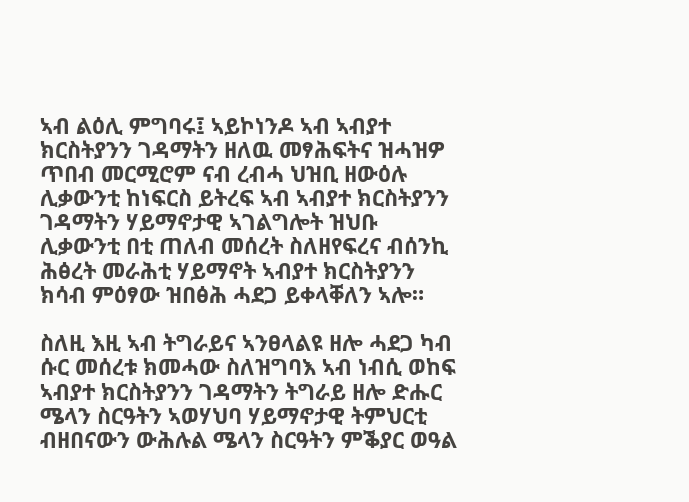ኣብ ልዕሊ ምግባሩ፤ ኣይኮነንዶ ኣብ ኣብያተ ክርስትያንን ገዳማትን ዘለዉ መፃሕፍትና ዝሓዝዎ ጥበብ መርሚሮም ናብ ረብሓ ህዝቢ ዘውዕሉ ሊቃውንቲ ከነፍርስ ይትረፍ ኣብ ኣብያተ ክርስትያንን ገዳማትን ሃይማኖታዊ ኣገልግሎት ዝህቡ ሊቃውንቲ በቲ ጠለብ መሰረት ስለዘየፍረና ብሰንኪ ሕፅረት መራሕቲ ሃይማኖት ኣብያተ ክርስትያንን ክሳብ ምዕፃው ዝበፅሕ ሓደጋ ይቀላቐለን ኣሎ።

ስለዚ እዚ ኣብ ትግራይና ኣንፀላልዩ ዘሎ ሓደጋ ካብ ሱር መሰረቱ ክመሓው ስለዝግባእ ኣብ ነብሲ ወከፍ ኣብያተ ክርስትያንን ገዳማትን ትግራይ ዘሎ ድሑር ሜላን ስርዓትን ኣወሃህባ ሃይማኖታዊ ትምህርቲ ብዘበናውን ውሕሉል ሜላን ስርዓትን ምቕያር ወዓል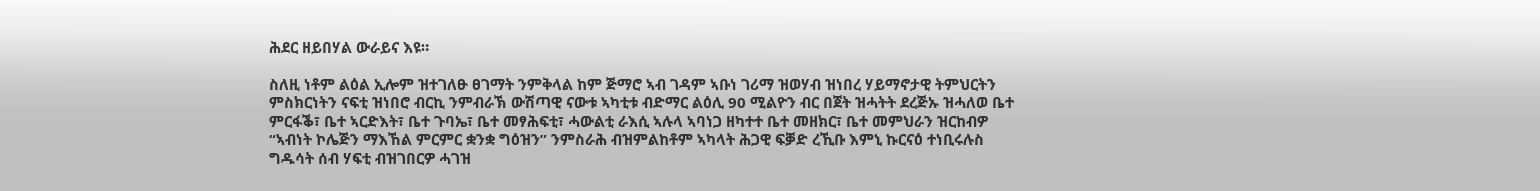ሕደር ዘይበሃል ውራይና እዩ።

ስለዚ ነቶም ልዕል ኢሎም ዝተገለፁ ፀገማት ንምቅላል ከም ጅማሮ ኣብ ገዳም ኣቡነ ገሪማ ዝወሃብ ዝነበረ ሃይማኖታዊ ትምህርትን ምስክርነትን ናፍቲ ዝነበሮ ብርኪ ንምብራኽ ውሽጣዊ ናውቱ ኣካቲቱ ብድማር ልዕሊ 90 ሚልዮን ብር በጀት ዝሓትት ደረጅኡ ዝሓለወ ቤተ ምርፋቕ፣ ቤተ ኣርድእት፣ ቤተ ጉባኤ፣ ቤተ መፃሕፍቲ፣ ሓውልቲ ራእሲ ኣሉላ ኣባነጋ ዘካተተ ቤተ መዘክር፣ ቤተ መምህራን ዝርከብዎ “ኣብነት ኮሌጅን ማእኸል ምርምር ቋንቋ ግዕዝን” ንምስራሕ ብዝምልከቶም ኣካላት ሕጋዊ ፍቓድ ረኺቡ እምኒ ኩርናዕ ተነቢሩሉስ ግዱሳት ሰብ ሃፍቲ ብዝገበርዎ ሓገዝ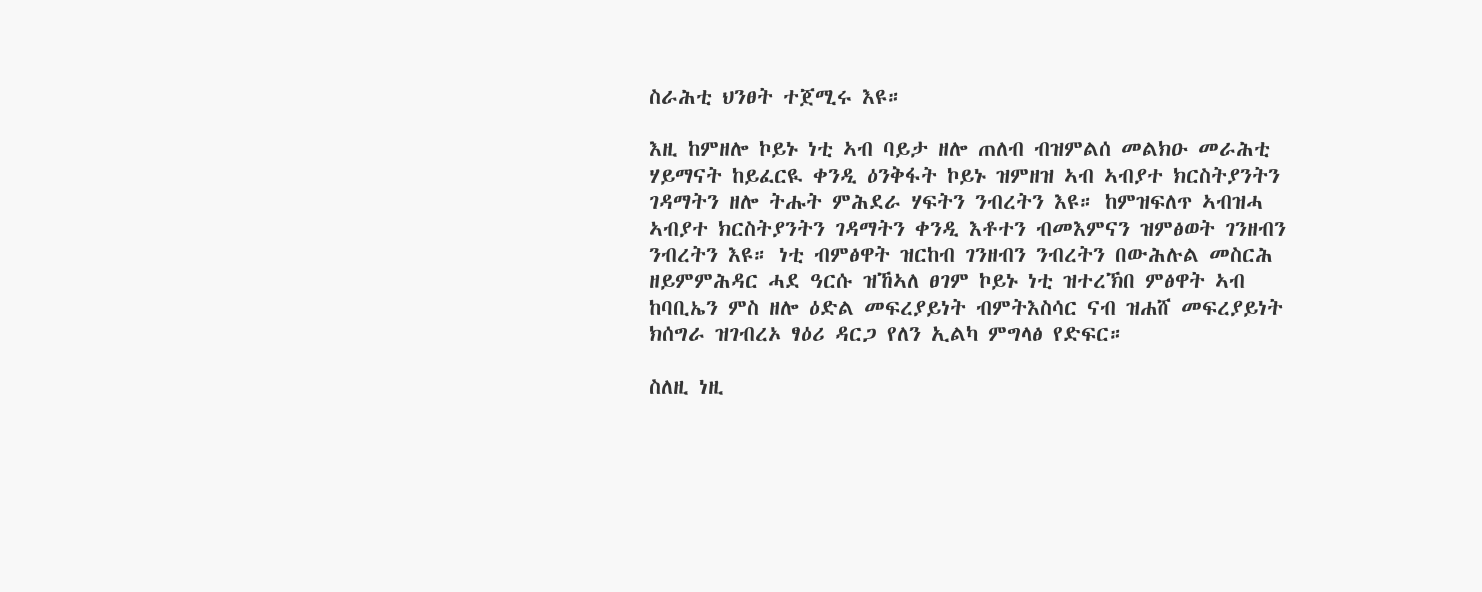ስራሕቲ ህንፀት ተጀሚሩ እዩ።

እዚ ከምዘሎ ኮይኑ ነቲ ኣብ ባይታ ዘሎ ጠለብ ብዝምልሰ መልክዑ መራሕቲ ሃይማናት ከይፈርዪ ቀንዲ ዕንቅፋት ኮይኑ ዝምዘዝ ኣብ ኣብያተ ክርስትያንትን ገዳማትን ዘሎ ትሑት ምሕደራ ሃፍትን ንብረትን እዩ። ከምዝፍለጥ ኣብዝሓ ኣብያተ ክርስትያንትን ገዳማትን ቀንዲ እቶተን ብመእምናን ዝምፅወት ገንዘብን ንብረትን እዩ። ነቲ ብምፅዋት ዝርከብ ገንዘብን ንብረትን በውሕሉል መስርሕ ዘይምምሕዳር ሓደ ዓርሱ ዝኸኣለ ፀገም ኮይኑ ነቲ ዝተረኽበ ምፅዋት ኣብ ከባቢኤን ምስ ዘሎ ዕድል መፍረያይነት ብምትእስሳር ናብ ዝሐሸ መፍረያይነት ክሰግራ ዝገብረኦ ፃዕሪ ዳርጋ የለን ኢልካ ምግላፅ የድፍር።

ስለዚ ነዚ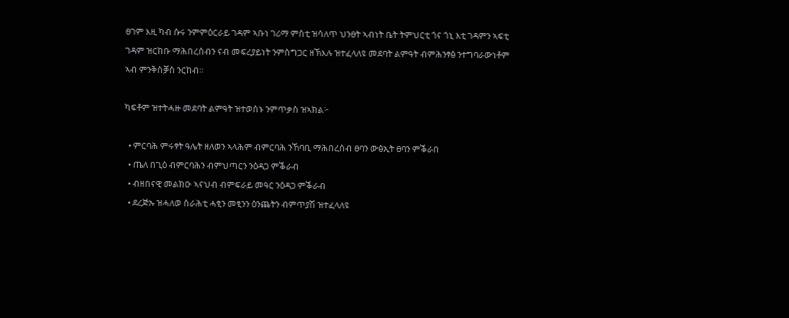ፀገም እዚ ካብ ሱሩ ንምምዕርራይ ገዳም ኣቡነ ገሪማ ምስቲ ዝሳለጥ ህንፀት ኣብነት ቤት ትምህርቲ ጎና ጎኒ እቲ ገዳምን ኣፍቲ ገዳም ዝርከቡ ማሕበረሰብን ናብ መፍረያይነት ንምስግጋር ዘኽእሉ ዝተፈላለዩ መደባት ልምዓት ብምሕንፃፅ ንተግባራውነቶም ኣብ ምንቅስቓስ ንርከብ።

ካፍቶም ዝተትሓዙ መደባት ልምዓት ዝተወሰኑ ንምጥቃስ ዝኣክል፦

  • ምርባሕ ምሩፃት ዓሌት ዘለወን ኣላሕም ብምርባሕ ንኸባቢ ማሕበረሰብ ፀባን ውፅኢት ፀባን ምቕራበ
  • ጤለ በጊዕ ብምርባሕን ብምህጣርን ንዕዳጋ ምቕራብ
  • ብዘበናዊ መልክዑ ኣናህብ ብምፍራይ መዓር ንዕዳጋ ምቕራብ
  • ደረጅኡ ዝሓለወ ስራሕቲ ሓፂን መፂንን ዕንጨትን ብምጥያሽ ዝተፈላለዩ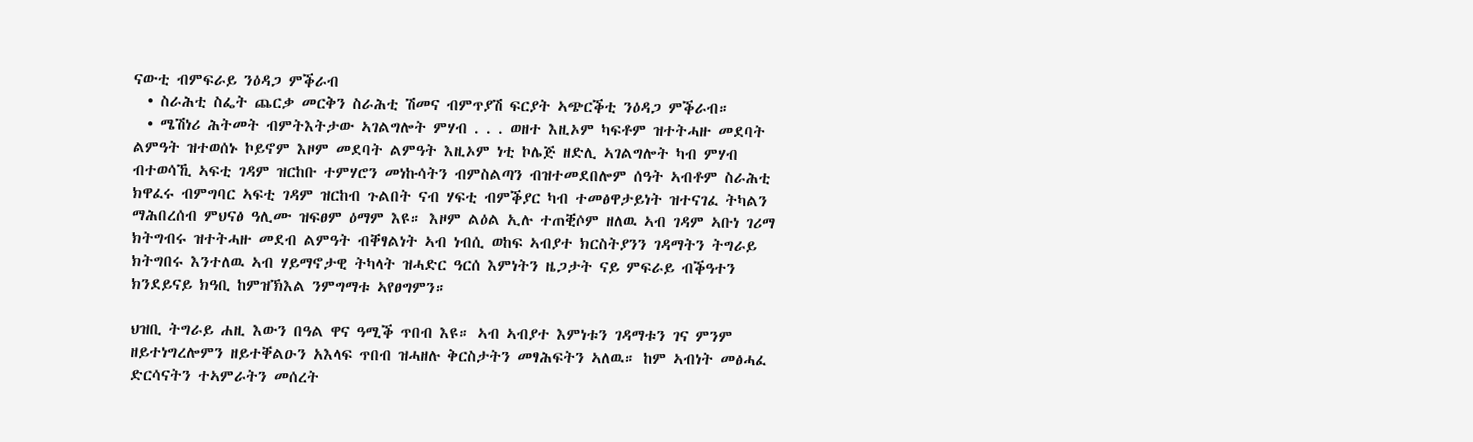ናውቲ ብምፍራይ ንዕዳጋ ምቕራብ
  • ስራሕቲ ስፌት ጨርቃ መርቅን ስራሕቲ ሽመና ብምጥያሽ ፍርያት ኣጭርቕቲ ንዕዳጋ ምቕራብ።
  • ሜሽነሪ ሕትመት ብምትእትታው ኣገልግሎት ምሃብ . . . ወዘተ እዚኦም ካፍቶም ዝተትሓዙ መደባት ልምዓት ዝተወሰኑ ኮይኖም እዞም መደባት ልምዓት እዚኦም ነቲ ኮሌጅ ዘድሊ ኣገልግሎት ካብ ምሃብ ብተወሳኺ ኣፍቲ ገዳም ዝርከቡ ተምሃሮን መነኩሳትን ብምስልጣን ብዝተመደበሎም ሰዓት ኣብቶም ስራሕቲ ክዋፈሩ ብምግባር ኣፍቲ ገዳም ዝርከብ ጉልበት ናብ ሃፍቲ ብምቕያር ካብ ተመፅዋታይነት ዝተናገፈ ትካልን ማሕበረሰብ ምህናፅ ዓሊሙ ዝፍፀም ዕማም እዩ። እዞም ልዕል ኢሉ ተጠቒሶም ዘለዉ ኣብ ገዳም ኣቡነ ገሪማ ክትግብሩ ዝተትሓዙ መደብ ልምዓት ብቐፃልነት ኣብ ነብሲ ወከፍ ኣብያተ ክርስትያንን ገዳማትን ትግራይ ክትግበሩ እንተለዉ ኣብ ሃይማኖታዊ ትካላት ዝሓድር ዓርሰ እምነትን ዜጋታት ናይ ምፍራይ ብቕዓተን ክንደይናይ ክዓቢ ከምዝኽእል ንምግማቱ ኣየፀግምን።

ህዝቢ ትግራይ ሐዚ እውን በዓል ዋና ዓሚቕ ጥበብ እዩ። ኣብ ኣብያተ እምነቱን ገዳማቱን ገና ምንም ዘይተነግረሎምን ዘይተቐልዑን አእላፍ ጥበብ ዝሓዘሉ ቅርስታትን መፃሕፍትን ኣለዉ። ከም ኣብነት መፅሓፈ ድርሳናትን ተኣምራትን መሰረት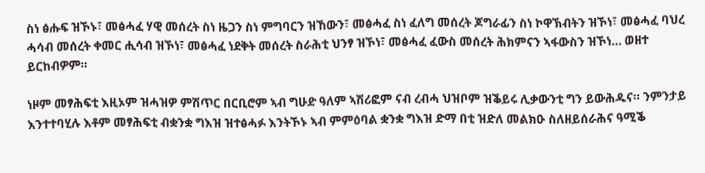ስነ ፅሑፍ ዝኾኑ፣ መፅሓፈ ሃዊ መሰረት ስነ ዜጋን ስነ ምግባርን ዝኸውን፣ መፅሓፈ ስነ ፈለግ መሰረት ጆግራፊን ስነ ኮዋኽብትን ዝኾነ፣ መፅሓፈ ባህረ ሓሳብ መሰረት ቀመር ሒሳብ ዝኾነ፣ መፅሓፈ ነደቅት መሰረት ስራሕቲ ህንፃ ዝኾነ፣ መፅሓፈ ፈውስ መሰረት ሕክምናን ኣፋውስን ዝኾነ… ወዘተ ይርከብዎም።

ነዞም መፃሕፍቲ እዚኦም ዝሓዝዎ ምሽጥር በርቢሮም ኣብ ግሁድ ዓለም ኣሽሪፎም ናብ ረብሓ ህዝቦም ዝቕይሩ ሊቃውንቲ ግን ይውሕዱና። ንምንታይ እንተተባሂሉ እቶም መፃሕፍቲ ብቋንቋ ግእዝ ዝተፅሓፉ እንትኾኑ ኣብ ምምዕባል ቋንቋ ግእዝ ድማ በቲ ዝድለ መልክዑ ስለዘይሰራሕና ዓሚቕ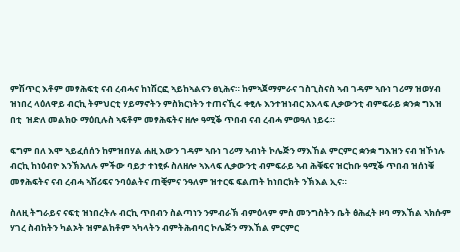ምሽጥር እቶም መፃሕፍቲ ናብ ረብሓና ከነሽርፎ ኣይከኣልናን ፀኒሕና። ከምኣጀማምራና ገስጊስናስ ኣብ ገዳም ኣቡነ ገሪማ ዝወሃብ ዝነበረ ላዕለዋይ ብርኪ ትምህርቲ ሃይማኖትን ምስክርነትን ተጠናኺሩ ቀፂሉ እንተዝነብር አእላፍ ሊቃውንቲ ብምፍራይ ቋንቋ ግእዝ በቲ  ዝድለ መልክዑ ማዕቢሉስ ኣፍቶም መፃሕፍትና ዘሎ ዓሚቕ ጥበብ ናብ ረብሓ ምወዓለ ነይሩ።

ፍግም በለ እሞ ኣይፈሰሰን ከምዝበሃል ሐዚ እውን ገዳም ኣቡነ ገሪማ ኣብነት ኮሌጅን ማእኸል ምርምር ቋንቋ ግእዝን ናብ ዝኾነሉ ብርኪ ከነዕብዮ እንኽአለሉ ምችው ባይታ ተነፂፉ ስለዘሎ ኣእላፍ ሊቃውንቲ ብምፍራይ ኣብ ሕቑፍና ዝርከቡ ዓሚቕ ጥበብ ዝሰነቑ መፃሕፍትና ናብ ረብሓ ኣሽሪፍና ንባዕልትና ጠቒምና ንዓለም ዝተርፍ ፍልጠት ከነበርክት ንኽእል ኢና።

ስለዚ ትግራይና ናፍቲ ዝነበረትሉ ብርኪ ጥበብን ስልጣነን ንምብራኽ ብምዕላም ምስ መንግስትን ቤት ፅሕፈት ዞባ ማእኸል ኣክሱም ሃገረ ስብከትን ካልኦት ዝምልከቶም ኣካላትን ብምትሕብባር ኮሌጅን ማእኸል ምርምር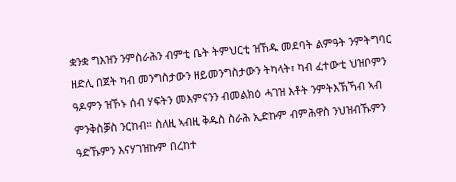ቋንቋ ግእዝን ንምስራሕን ብምቲ ቤት ትምህርቲ ዝኸዱ መደባት ልምዓት ንምትግባር ዘድሊ በጀት ካብ መንግስታውን ዘይመንግስታውን ትካላት፣ ካብ ፈተውቲ ህዝቦምን ዓዶምን ዝኾኑ ሰብ ሃፍትን መእምናንን ብመልክዕ ሓገዝ እቶት ንምትእኽኻብ ኣብ ምንቅስቓስ ንርከብ። ስለዚ ኣብዚ ቅዱስ ስራሕ ኢድኩም ብምሕዋስ ንህዝብኹምን ዓድኹምን እናሃገዝኩም በረከተ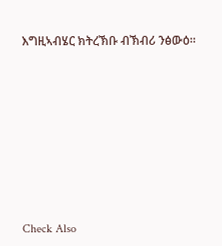እግዚኣብሄር ክትረኽቡ ብኽብሪ ንፅውዕ።











Check Also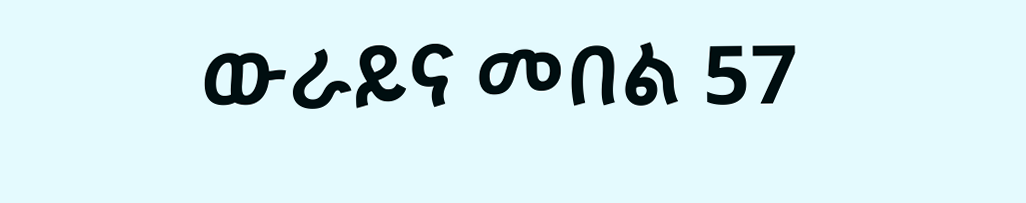ውራይና መበል 57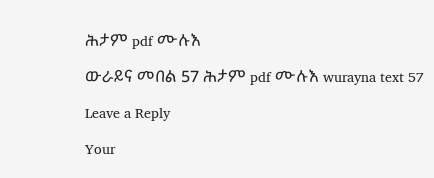ሕታም pdf ሙሉእ

ውራይና መበል 57 ሕታም pdf ሙሉእ wurayna text 57

Leave a Reply

Your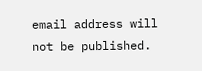email address will not be published.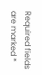Required fields are marked *